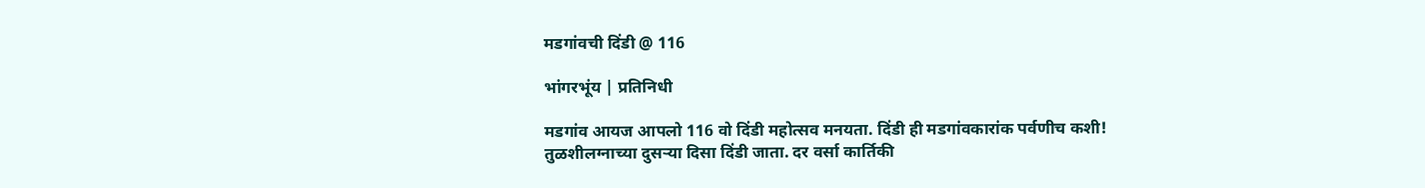मडगांवची दिंडी @ 116

भांगरभूंय | प्रतिनिधी

मडगांव आयज आपलो 116 वो दिंडी महोत्सव मनयता. दिंडी ही मडगांवकारांक पर्वणीच कशी! तुळशीलग्नाच्या दुसऱ्या दिसा दिंडी जाता. दर वर्सा कार्तिकी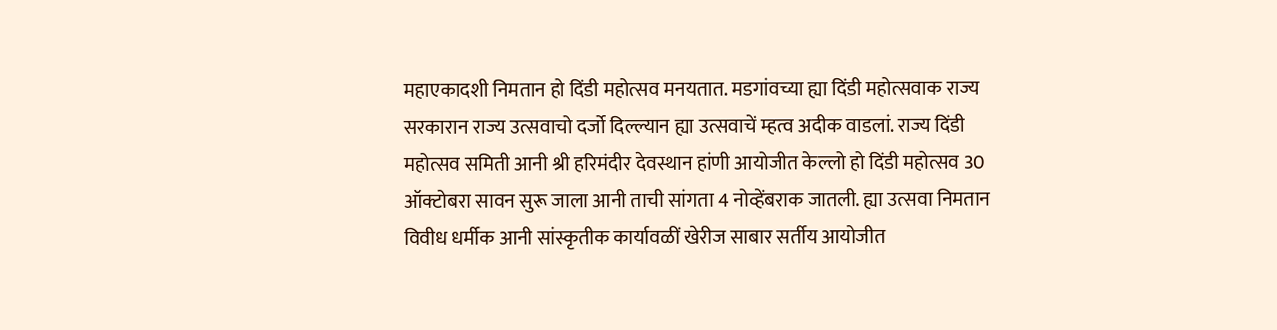महाएकादशी निमतान हो दिंडी महोत्सव मनयतात. मडगांवच्या ह्या दिंडी महोत्सवाक राज्य सरकारान राज्य उत्सवाचो दर्जो दिल्ल्यान ह्या उत्सवाचें म्हत्व अदीक वाडलां. राज्य दिंडी महोत्सव समिती आनी श्री हरिमंदीर देवस्थान हांणी आयोजीत केल्लो हो दिंडी महोत्सव 30 ऑक्टोबरा सावन सुरू जाला आनी ताची सांगता 4 नोव्हेंबराक जातली. ह्या उत्सवा निमतान विवीध धर्मीक आनी सांस्कृतीक कार्यावळीं खेरीज साबार सर्तीय आयोजीत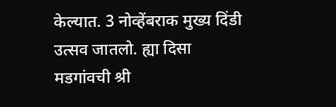केल्यात. 3 नोव्हेंबराक मुख्य दिंडी उत्सव जातलो. ह्या दिसा मडगांवची श्री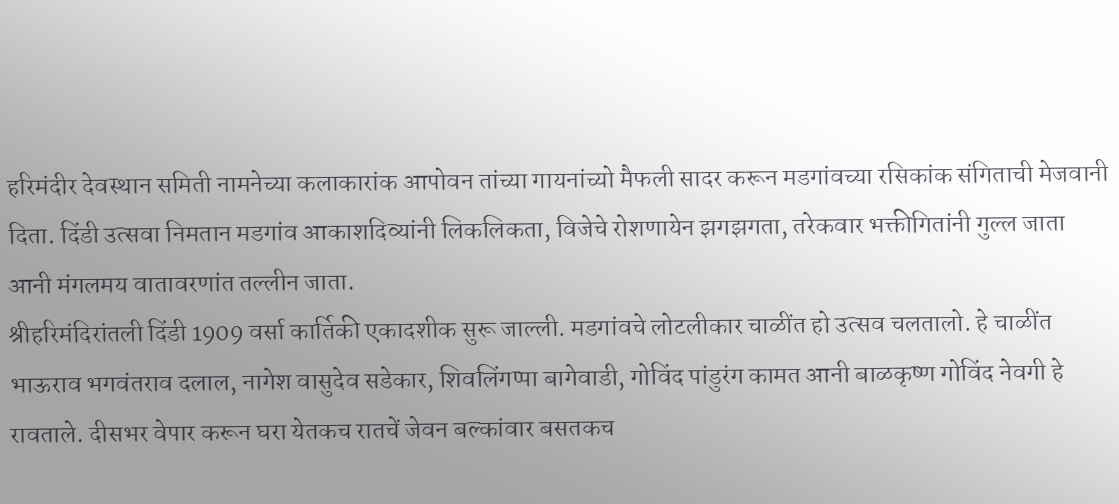हरिमंदीर देवस्थान समिती नामनेच्या कलाकारांक आपोवन तांच्या गायनांच्यो मैफली सादर करून मडगांवच्या रसिकांक संगिताची मेजवानी दिता. दिंडी उत्सवा निमतान मडगांव आकाशदिव्यांनी लिकलिकता, विजेचे रोशणायेन झगझगता, तरेकवार भक्तीगितांनी गुल्ल जाता आनी मंगलमय वातावरणांत तल्लीन जाता.
श्रीहरिमंदिरांतली दिंडी 1909 वर्सा कार्तिकी एकादशीक सुरू जाल्ली. मडगांवचे लोटलीकार चाळींत हो उत्सव चलतालो. हे चाळींत भाऊराव भगवंतराव दलाल, नागेश वासुदेव सडेकार, शिवलिंगप्पा बागेवाडी, गोविंद पांडुरंग कामत आनी बाळकृष्ण गोविंद नेवगी हे रावताले. दीसभर वेपार करून घरा येतकच रातचें जेवन बल्कांवार बसतकच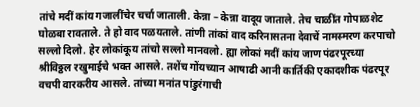तांचे मदीं कांय गजालींचेर चर्चा जाताली. केन्ना – केन्ना वादूय जाताले. तेच चाळींत गोपाळशेट घोळबा रावताले. ते हो वाद पळयताले. तांणी तांकां वाद करिनासतना देवाचें नामस्मरण करपाचो सल्लो दिलो. हेर लोकांकूय तांचो सल्लो मानवलो. ह्या लोकां मदीं कांय जाण पंढरपूरच्या श्रीविठ्ठल रखुमाईचे भक्त आसले. तशेंच गोंयच्यान आषाढी आनी कार्तिकी एकादशीक पंढरपूर वचपी वारकरीय आसले. तांच्या मनांत पांडुरंगाची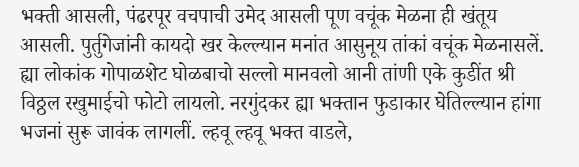भक्ती आसली, पंढरपूर वचपाची उमेद आसली पूण वचूंक मेळना ही खंतूय आसली. पुर्तुगेजांनी कायदो खर केल्ल्यान मनांत आसुनूय तांकां वचूंक मेळनासलें. ह्या लोकांक गोपाळशेट घोळबाचो सल्लो मानवलो आनी तांणी एके कुडींत श्री विठ्ठल रखुमाईचो फोटो लायलो. नरगुंदकर ह्या भक्तान फुडाकार घेतिल्ल्यान हांगा भजनां सुरू जावंक लागलीं. ल्हवू ल्हवू भक्त वाडले,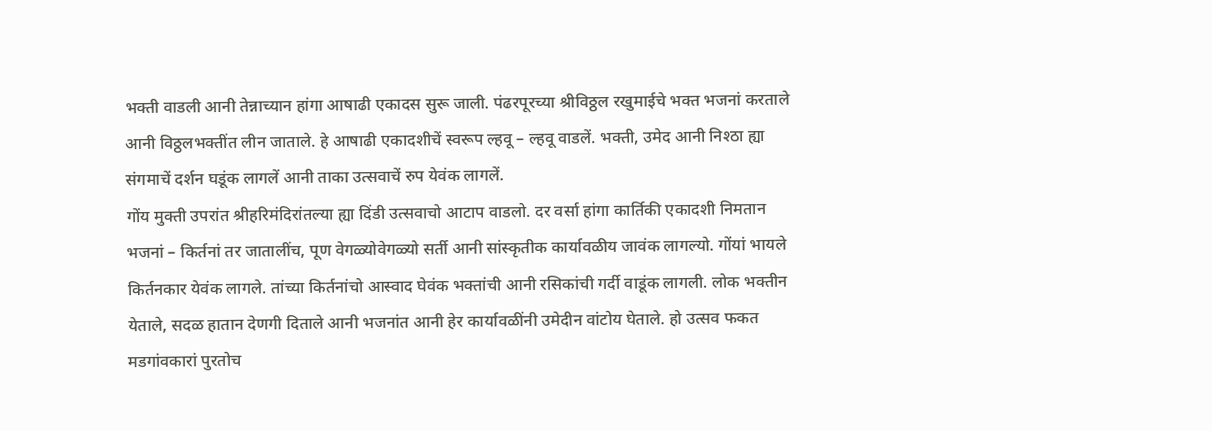भक्ती वाडली आनी तेन्नाच्यान हांगा आषाढी एकादस सुरू जाली. पंढरपूरच्या श्रीविठ्ठल रखुमाईचे भक्त भजनां करताले आनी विठ्ठलभक्तींत लीन जाताले. हे आषाढी एकादशीचें स्वरूप ल्हवू – ल्हवू वाडलें. भक्ती, उमेद आनी निश्ठा ह्या संगमाचें दर्शन घडूंक लागलें आनी ताका उत्सवाचें रुप येवंक लागलें.
गोंय मुक्ती उपरांत श्रीहरिमंदिरांतल्या ह्या दिंडी उत्सवाचो आटाप वाडलो. दर वर्सा हांगा कार्तिकी एकादशी निमतान भजनां – किर्तनां तर जातालींच, पूण वेगळ्योवेगळ्यो सर्ती आनी सांस्कृतीक कार्यावळीय जावंक लागल्यो. गोंयां भायले किर्तनकार येवंक लागले. तांच्या किर्तनांचो आस्वाद घेवंक भक्तांची आनी रसिकांची गर्दी वाडूंक लागली. लोक भक्तीन येताले, सदळ हातान देणगी दिताले आनी भजनांत आनी हेर कार्यावळींनी उमेदीन वांटोय घेताले. हो उत्सव फकत मडगांवकारां पुरतोच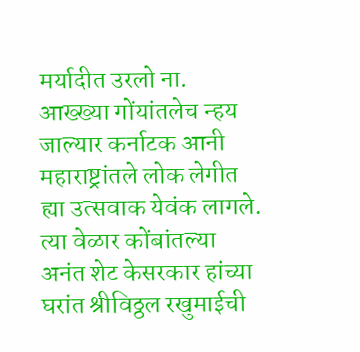मर्यादीत उरलो ना. आख्ख्या गोंयांतलेच न्हय जाल्यार कर्नाटक आनी महाराष्ट्रांतले लोक लेगीत ह्या उत्सवाक येवंक लागले. त्या वेळार कोंबांतल्या अनंत शेट केसरकार हांच्या घरांत श्रीविठ्ठल रखुमाईची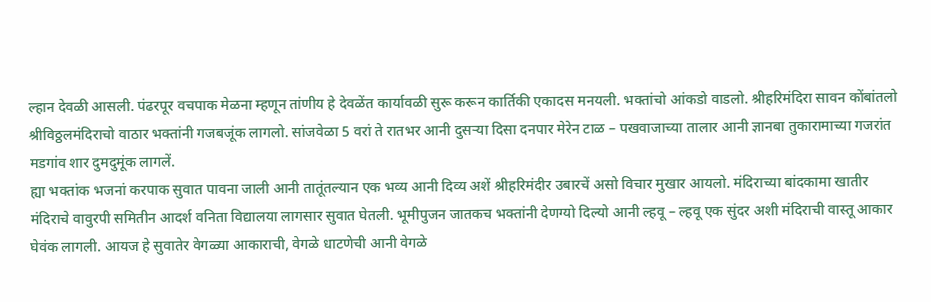ल्हान देवळी आसली. पंढरपूर वचपाक मेळना म्हणून तांणीय हे देवळेंत कार्यावळी सुरू करून कार्तिकी एकादस मनयली. भक्तांचो आंकडो वाडलो. श्रीहरिमंदिरा सावन कोंबांतलो श्रीविठ्ठलमंदिराचो वाठार भक्तांनी गजबजूंक लागलो. सांजवेळा 5 वरां ते रातभर आनी दुसर्‍या दिसा दनपार मेरेन टाळ – पखवाजाच्या तालार आनी ज्ञानबा तुकारामाच्या गजरांत मडगांव शार दुमदुमूंक लागलें.
ह्या भक्तांक भजनां करपाक सुवात पावना जाली आनी तातूंतल्यान एक भव्य आनी दिव्य अशें श्रीहरिमंदीर उबारचें असो विचार मुखार आयलो. मंदिराच्या बांदकामा खातीर मंदिराचे वावुरपी समितीन आदर्श वनिता विद्यालया लागसार सुवात घेतली. भूमीपुजन जातकच भक्तांनी देणग्यो दिल्यो आनी ल्हवू – ल्हवू एक सुंदर अशी मंदिराची वास्तू आकार घेवंक लागली. आयज हे सुवातेर वेगळ्या आकाराची, वेगळे धाटणेची आनी वेगळे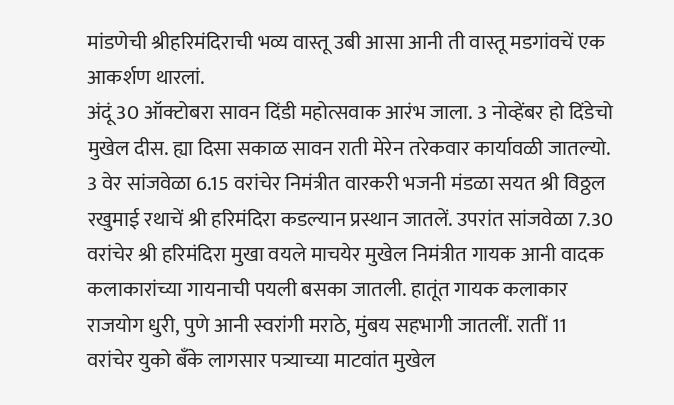मांडणेची श्रीहरिमंदिराची भव्य वास्तू उबी आसा आनी ती वास्तू मडगांवचें एक आकर्शण थारलां.
अंदूं 30 ऑक्टोबरा सावन दिंडी महोत्सवाक आरंभ जाला. 3 नोव्हेंबर हो दिंडेचो मुखेल दीस. ह्या दिसा सकाळ सावन राती मेरेन तरेकवार कार्यावळी जातल्यो. 3 वेर सांजवेळा 6.15 वरांचेर निमंत्रीत वारकरी भजनी मंडळा सयत श्री विठ्ठल रखुमाई रथाचें श्री हरिमंदिरा कडल्यान प्रस्थान जातलें. उपरांत सांजवेळा 7.30 वरांचेर श्री हरिमंदिरा मुखा वयले माचयेर मुखेल निमंत्रीत गायक आनी वादक कलाकारांच्या गायनाची पयली बसका जातली. हातूंत गायक कलाकार राजयोग धुरी, पुणे आनी स्वरांगी मराठे, मुंबय सहभागी जातलीं. रातीं 11 वरांचेर युको बँके लागसार पत्र्याच्या माटवांत मुखेल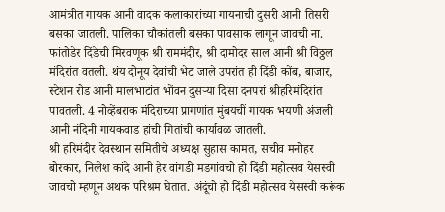आमंत्रीत गायक आनी वादक कलाकारांच्या गायनाची दुसरी आनी तिसरी बसका जातली. पालिका चौकांतली बसका पावसाक लागून जावची ना. फांतोडेर दिंडेची मिरवणूक श्री राममंदीर, श्री दामोदर साल आनी श्री विठ्ठल मंदिरांत वतली. थंय दोनूय देवांची भेट जाले उपरांत ही दिंडी कोंब, बाजार, स्टेशन रोड आनी मालभाटांत भोंवन दुसर्‍या दिसा दनपरां श्रीहरिमंदिरांत पावतली. 4 नोव्हेंबराक मंदिराच्या प्रागणांत मुंबयचीं गायक भयणी अंजली आनी नंदिनी गायकवाड हांची गितांची कार्यावळ जातली.
श्री हरिमंदीर देवस्थान समितीचे अध्यक्ष सुहास कामत, सचीव मनोहर बोरकार, निलेश कांदे आनी हेर वांगडी मडगांवचो हो दिंडी महोत्सव येसस्वी जावचो म्हणून अथक परिश्रम घेतात. अंदूंचो हो दिंडी महोत्सव येसस्वी करूंक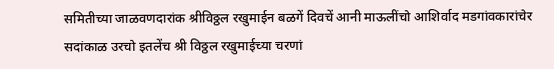समितीच्या जाळवणदारांक श्रीविठ्ठल रखुमाईन बळगें दिवचें आनी माऊलींचो आशिर्वाद मडगांवकारांचेर सदांकाळ उरचो इतलेंच श्री विठ्ठल रखुमाईच्या चरणां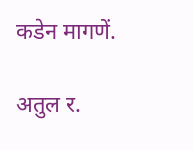कडेन मागणें.

अतुल र.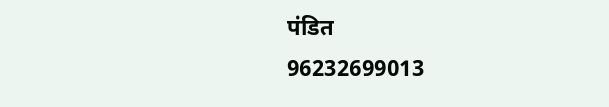पंडित
96232699013